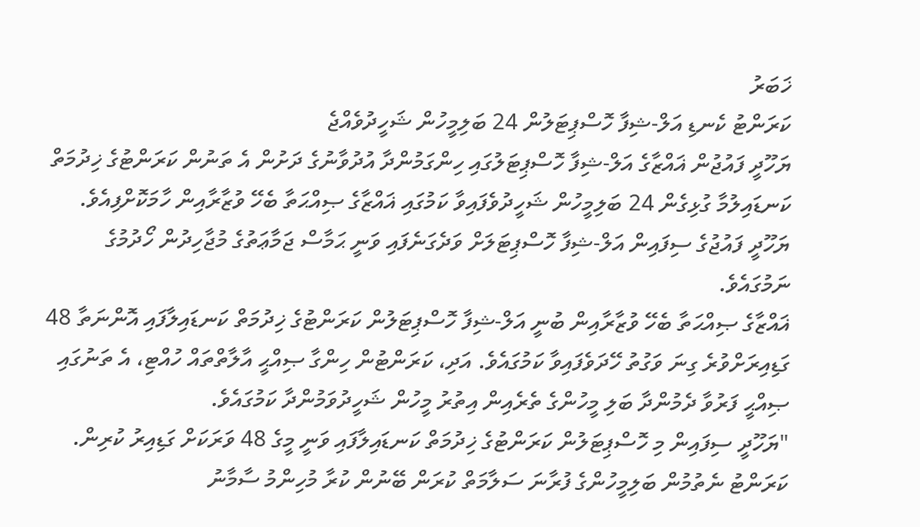ޚަބަރު
ކަރަންޓު ކެނޑި އަލް-ޝިފާ ހޮސްޕިޓަލުން 24 ބަލިމީހުން ޝަހީދުވެއްޖެ
ޔަހޫދީ ފައުޖުން ޣައްޒާގެ އަލް-ޝިފާ ހޮސްޕިޓަލުގައި ހިންގަމުންދާ އުދުވާނުގެ ދަށުން އެ ތަނުން ކަރަންޓުގެ ޚިދުމަތް ކަނޑައިލުމާ ގުޅިގެން 24 ބަލިމީހުން ޝަހީދުވެފައިވާ ކަމުގައި ޣައްޒާގެ ޞިއްޙަތާ ބެހޭ ވުޒާރާއިން ހާމަކޮށްފިއެވެ. ޔަހޫދީ ފައުޖުގެ ސިފައިން އަލް-ޝިފާ ހޮސްޕިޓަލަށް ވަދެގަނެފައި ވަނީ ޙަމާސް ޖަމާޢަތުގެ މުޖާހިދުން ހޯދުމުގެ ނަމުގައެވެ.
ޣައްޒާގެ ޞިއްޙަތާ ބެހޭ ވުޒާރާއިން ބުނީ އަލް-ޝިފާ ހޮސްޕިޓަލުން ކަރަންޓުގެ ޚިދުމަތް ކަނޑައިލާފައި އޮންނަތާ 48 ގަޑިއިރަށްވުރެ ގިނަ ވަގުތު ހޭދަވެފައިވާ ކަމުގައެވެ. އަދި، ކަރަންޓުން ހިންގާ ޞިއްޙީ އާލާތްތައް ހުއްޓި، އެ ތަނުގައި ޞިއްޙީ ފަރުވާ ދެމުންދާ ބަލި މީހުންގެ ތެރެއިން އިތުރު މީހުން ޝަހީދުވަމުންދާ ކަމުގައެވެ.
"ޔަހޫދީ ސިފައިން މި ހޮސްޕިޓަލުން ކަރަންޓުގެ ޚިދުމަތް ކަނޑައިލާފައި ވަނީ މީގެ 48 ވަރަކަށް ގަޑިއިރު ކުރިން. ކަރަންޓު ނެތުމުން ބަލިމީހުންގެ ފުރާނަ ސަލާމަތް ކުރަން ބޭނުން ކުރާ މުހިންމު ސާމާނު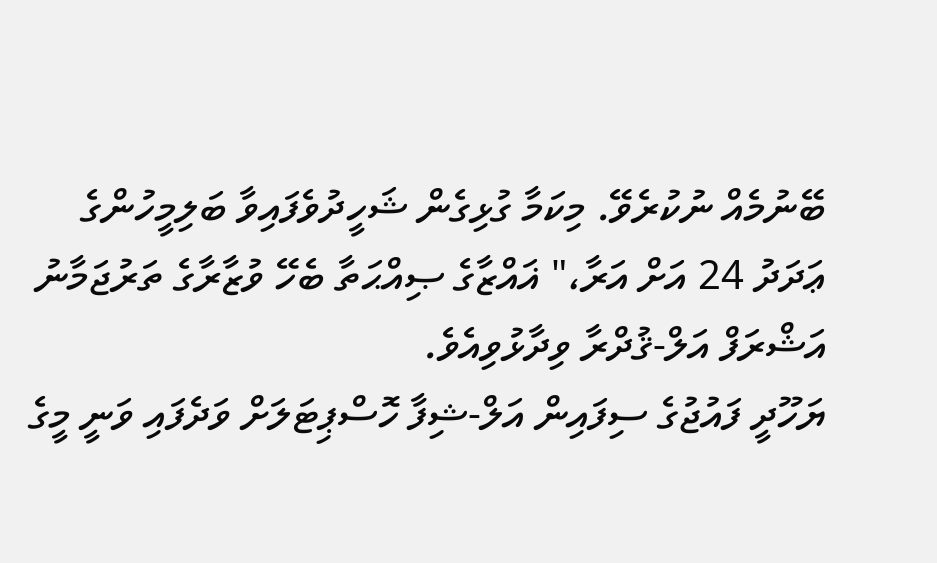ބޭނުމެއް ނުކުރެވޭ. މިކަމާ ގުޅިގެން ޝަހީދުވެފައިވާ ބަލިމީހުންގެ ޢަދަދު 24 އަށް އަރާ،" ޣައްޒާގެ ޞިއްޙަތާ ބެހޭ ވުޒާރާގެ ތަރުޖަމާނު އަޝްރަފް އަލް-ޤުދްރާ ވިދާޅުވިއެވެ.
ޔަހޫދީ ފައުޖުގެ ސިފައިން އަލް-ޝިފާ ހޮސްޕިޓަލަށް ވަދެފައި ވަނީ މީގެ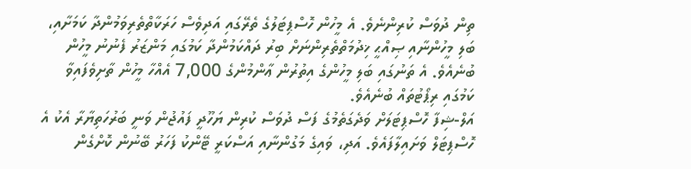ތިން ދުވަސް ކުރިންނެވެ. އެ މީހުން ހޮސްޕިޓަލުގެ ތެރޭގައި އަދިވެސް ހަރަކާތްތެރިވަމުންދާ ކަމަށާއި، ބަލި މީހުންނާއި ޞިއްޙީ ޚިދުމަތްތެރިންނަށް ބިރު ދައްކަމުންދާ ކަމުގައި މަންޒަރު ފެނުނު މީހުން ބުނެއެވެ. އެ ތަނުގައި ބަލި މީހުންގެ އިތުރުން ޢާންމުންގެ 7,000 އެއްހާ މީހުން ތާށިވެފައިވާ ކަމުގައި ރިޕޯޓުތައް ބުނެއެވެ.
އަލް-ޝިފާ ހޮސްޕިޓަލަށް ވަދެގަތެމުގެ ފަސް ދުވަސް ކުރިން ޔަހޫދީ ފައުޖުން ވަނީ ބަރުހަތިޔާރާ އެކު އެ ހޮސްޕިޓަލް ވަށައިލާފައެވެ. އަދި، ވައިގެ މަގުންނާއި އަސްކަރީ ޓޭންކު ފަހަރު ބޭނުން ކޮށްގެން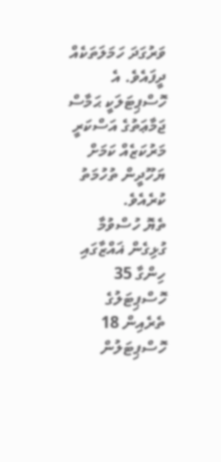ވަރުގަދަ ހަމަލަތަކެއް ދީފައެވެ. އެ ހޮސްޕިޓަލަކީ ޙަމާސް ޖަމާޢަތުގެ އަސްކަރީ މަރުކަޒެއް ކަމަށް ޔަހޫދީން ތުހުމަތު ކުރެއެވެ.
ތެޔޮ ހުސްވުމާ ގުޅިގެން ޣައްޒާގައި ހިންގާ 35 ހޮސްޕިޓަލުގެ ތެރެއިން 18 ހޮސްޕިޓަލުން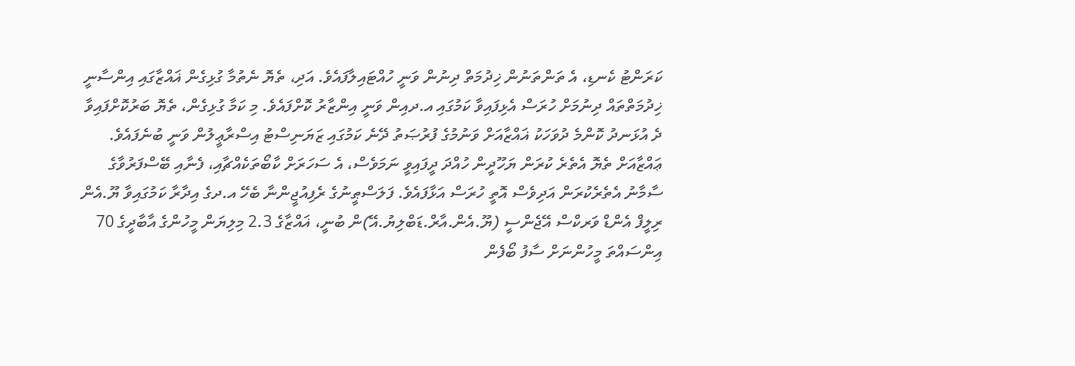ކަރަންޓު ކެނޑި، އެ ތަންތަނުން ޚިދުމަތް ދިނުން ވަނީ ހުއްޓައިލާފައެވެ. އަދި، ތެޔޮ ނެތުމާ ގުޅިގެން ޣައްޒާގައި އިންސާނީ ޚިދުމަތްތައް ދިނުމަށް ހުރަސް އެޅިފައިވާ ކަމުގައި އ.ދއިން ވަނީ އިންޒާރު ކޮށްފައެވެ. މި ކަމާ ގުޅިގެން، ތެޔޮ ބަރުކޮށްފައިވާ ދެ އުޅަނދު ކޮންމެ ދުވަހަކު ޣައްޒާއަށް ވަނުމުގެ ފުރުޞަތު ދޭނެ ކަމުގައި ޒަޔަނިސްޓު އިސްރާޢީލުން ވަނީ ބުނެފައެވެ.
ޢައްޒާއަށް ތެޔޮ އެތެރެ ކުރަން ޔަހޫދީން ހުއްދަ ދީފައިވީ ނަމަވެސް، އެ ސަހަރަށް ކާބޯތަކެއްޗާއި، ފެނާއި ބޭސްފަރުވާގެ ސާމާނު އެތެރެކުރަން އަދިވެސް އޮތީ ހުރަސް އަޅާފައެވެ. ފަލަސްޠީނުގެ ރެފިއުޖީންނާ ބެހޭ އ.ދގެ އިދާރާ ކަމުގައިވާ ޔޫ.އެން ރިލީފް އެންޑް ވަރކްސް އޭޖެންސީ (ޔޫ.އެން.އާރް.ޑަބްލިޔު.އޭ)ން ބުނީ، ޣައްޒާގެ 2.3 މިލިޔަން މީހުންގެ އާބާދީގެ 70 އިންސައްތަ މީހުންނަށް ސާފު ބޯފެން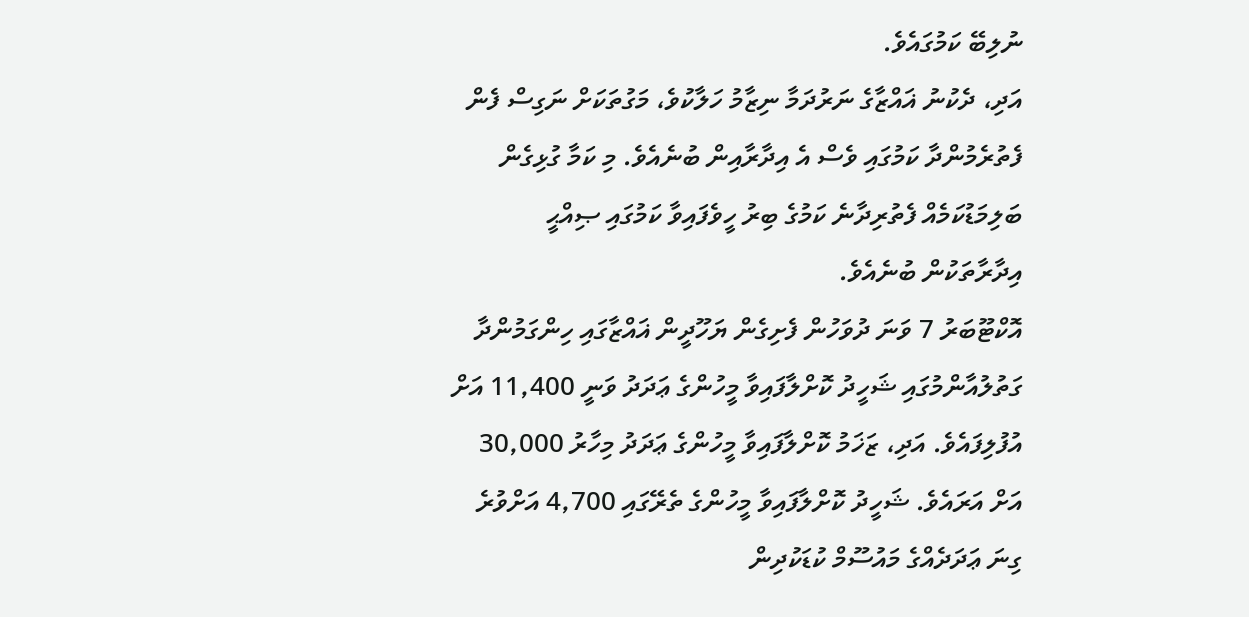ނުލިބޭ ކަމުގައެވެ.
އަދި، ދެކުނު ޣައްޒާގެ ނަރުދަމާ ނިޒާމު ހަލާކުވެ، މަގުތަކަށް ނަގިސް ފެން ފެތުރެމުންދާ ކަމުގައި ވެސް އެ އިދާރާއިން ބުނެއެވެ. މި ކަމާ ގުޅިގެން ބަލިމަޑުކަމެއް ފެތުރިދާނެ ކަމުގެ ބިރު ހީވެފައިވާ ކަމުގައި ޞިއްޙީ އިދާރާތަކުން ބުނެއެވެ.
އޮކްޓޫބަރު 7 ވަނަ ދުވަހުން ފެށިގެން ޔަހޫދީން ޣައްޒާގައި ހިންގަމުންދާ ގަތުލުއާންމުގައި ޝަހީދު ކޮށްލާފައިވާ މީހުންގެ ޢަދަދު ވަނީ 11,400 އަށް އުފުލިފައެވެ. އަދި، ޒަޚަމު ކޮށްލާފައިވާ މީހުންގެ ޢަދަދު މިހާރު 30,000 އަށް އަރައެވެ. ޝަހީދު ކޮށްލާފައިވާ މީހުންގެ ތެރޭގައި 4,700 އަށްވުރެ ގިނަ ޢަދަދެއްގެ މައުސޫމް ކުޑަކުދިން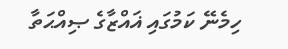ހިމެނޭ ކަމުގައި ޣައްޒާގެ ޞިއްޙަތާ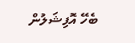ބެހޭ އޮފިޝަލުން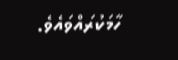ހާމަކުރައްވައެވެ.